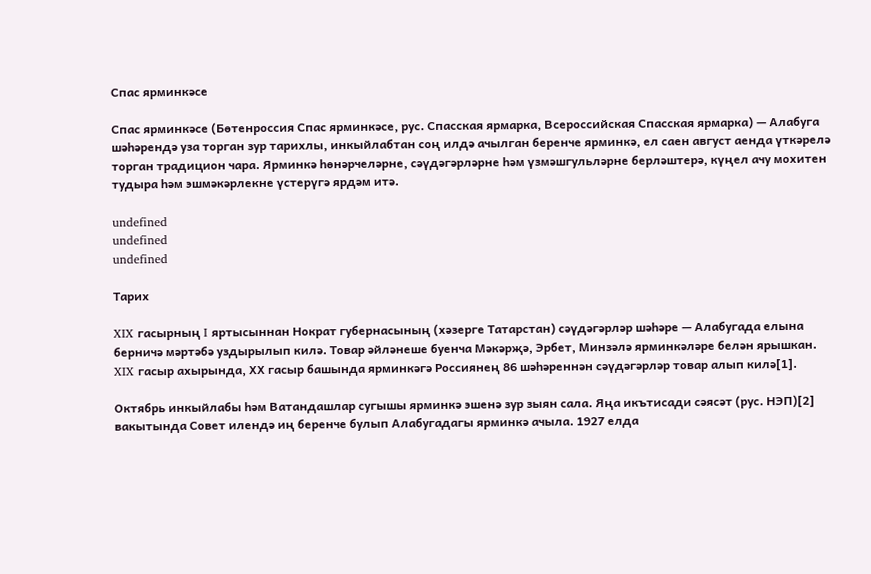Спас ярминкәсе

Спас ярминкәсе (Бөтенроссия Спас ярминкәсе, рус. Спасская ярмарка, Всероссийская Спасская ярмарка) — Алабуга шәһәрендә уза торган зур тарихлы, инкыйлабтан соң илдә ачылган беренче ярминкә, ел саен август аенда үткәрелә торган традицион чара. Ярминкә һөнәрчеләрне, сәүдәгәрләрне һәм үзмәшгульләрне берләштерә, күңел ачу мохитен тудыра һәм эшмәкәрлекне үстерүгә ярдәм итә.

undefined
undefined
undefined

Тарих

XIX гасырның I яртысыннан Нократ губернасының (хәзерге Татарстан) сәүдәгәрләр шәһәре — Алабугада елына берничә мәртәбә уздырылып килә. Товар әйләнеше буенча Мәкәрҗә, Эрбет, Минзәлә ярминкәләре белән ярышкан. XIX гасыр ахырында, ХХ гасыр башында ярминкәгә Россиянең 86 шәһәреннән сәүдәгәрләр товар алып килә[1].

Октябрь инкыйлабы һәм Ватандашлар сугышы ярминкә эшенә зур зыян сала. Яңа икътисади сәясәт (рус. НЭП)[2] вакытында Совет илендә иң беренче булып Алабугадагы ярминкә ачыла. 1927 елда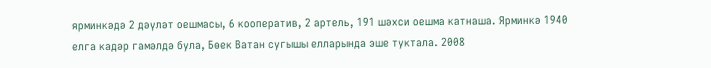ярминкәдә 2 дәүләт оешмасы, 6 кооператив, 2 артель, 191 шәхси оешма катнаша. Ярминкә 1940 елга кадәр гамәлдә була, Бөек Ватан сугышы елларында эше туктала. 2008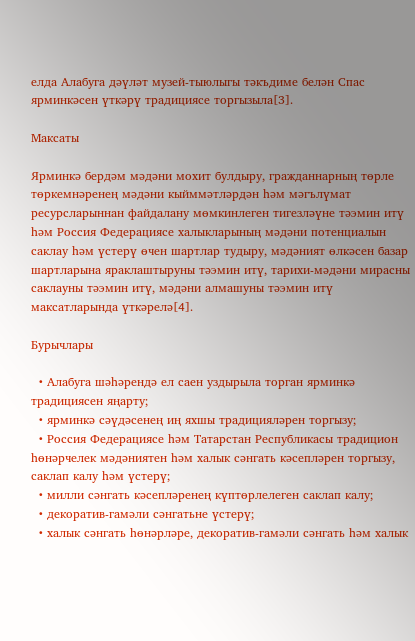елда Алабуга дәүләт музей-тыюлыгы тәкъдиме белән Спас ярминкәсен үткәрү традициясе торгызыла[3].

Максаты

Ярминкә бердәм мәдәни мохит булдыру, гражданнарның төрле төркемнәренең мәдәни кыйммәтләрдән һәм мәгълүмат ресурсларыннан файдалану мөмкинлеген тигезләүне тәэмин итү һәм Россия Федерациясе халыкларының мәдәни потенциалын саклау һәм үстерү өчен шартлар тудыру, мәдәният өлкәсен базар шартларына яраклаштыруны тәэмин итү, тарихи-мәдәни мирасны саклауны тәэмин итү, мәдәни алмашуны тәэмин итү максатларында үткәрелә[4].

Бурычлары

  • Алабуга шәһәрендә ел саен уздырыла торган ярминкә традициясен яңарту;
  • ярминкә сәүдәсенең иң яхшы традицияләрен торгызу;
  • Россия Федерациясе һәм Татарстан Республикасы традицион һөнәрчелек мәдәниятен һәм халык сәнгать кәсепләрен торгызу, саклап калу һәм үстерү;
  • милли сәнгать кәсепләренең күптөрлелеген саклап калу;
  • декоратив-гамәли сәнгатьне үстерү;
  • халык сәнгать һөнәрләре, декоратив-гамәли сәнгать һәм халык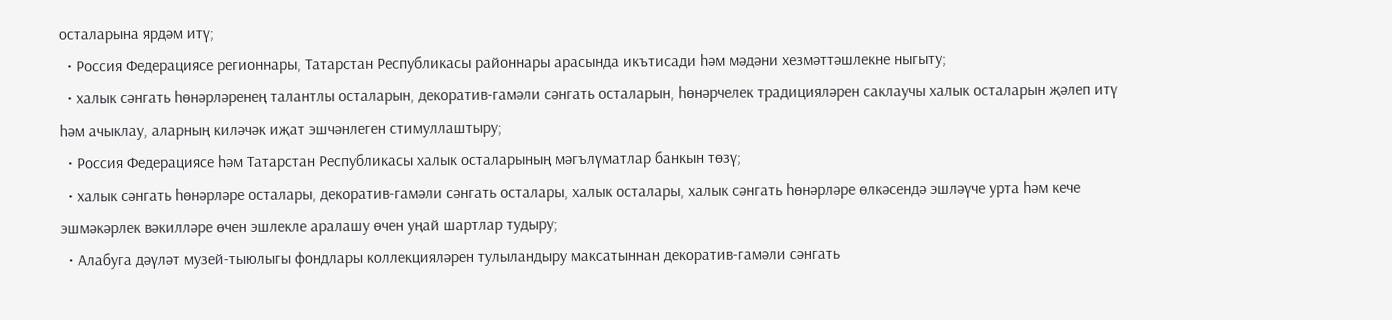осталарына ярдәм итү;
  • Россия Федерациясе регионнары, Татарстан Республикасы районнары арасында икътисади һәм мәдәни хезмәттәшлекне ныгыту;
  • халык сәнгать һөнәрләренең талантлы осталарын, декоратив-гамәли сәнгать осталарын, һөнәрчелек традицияләрен саклаучы халык осталарын җәлеп итү һәм ачыклау, аларның киләчәк иҗат эшчәнлеген стимуллаштыру;
  • Россия Федерациясе һәм Татарстан Республикасы халык осталарының мәгълүматлар банкын төзү;
  • халык сәнгать һөнәрләре осталары, декоратив-гамәли сәнгать осталары, халык осталары, халык сәнгать һөнәрләре өлкәсендә эшләүче урта һәм кече эшмәкәрлек вәкилләре өчен эшлекле аралашу өчен уңай шартлар тудыру;
  • Алабуга дәүләт музей-тыюлыгы фондлары коллекцияләрен тулыландыру максатыннан декоратив-гамәли сәнгать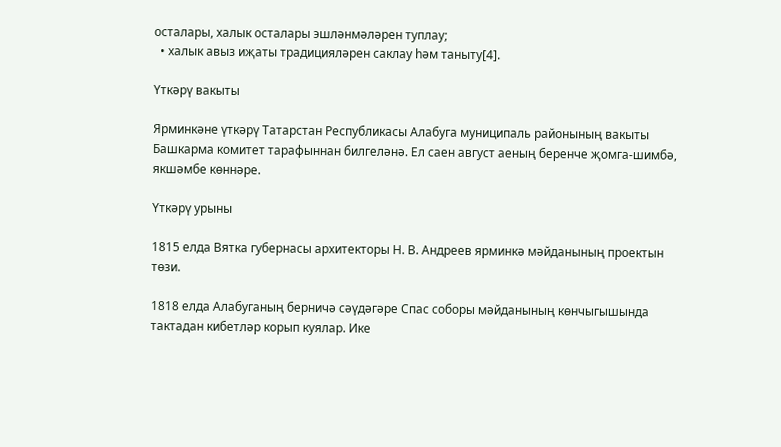осталары, халык осталары эшләнмәләрен туплау;
  • халык авыз иҗаты традицияләрен саклау һәм таныту[4].

Үткәрү вакыты

Ярминкәне үткәрү Татарстан Республикасы Алабуга муниципаль районының вакыты Башкарма комитет тарафыннан билгеләнә. Ел саен август аеның беренче җомга-шимбә, якшәмбе көннәре.

Үткәрү урыны

1815 елда Вятка губернасы архитекторы Н. В. Андреев ярминкә мәйданының проектын төзи.

1818 елда Алабуганың берничә сәүдәгәре Спас соборы мәйданының көнчыгышында тактадан кибетләр корып куялар. Ике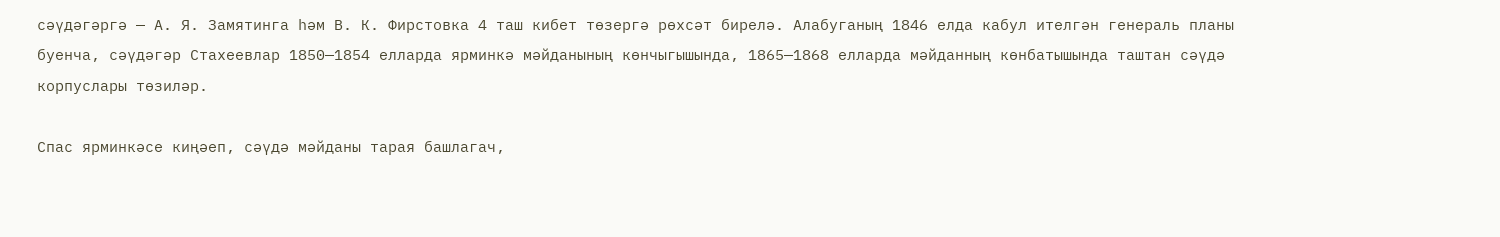сәүдәгәргә — А. Я. Замятинга һәм В. К. Фирстовка 4 таш кибет төзергә рөхсәт бирелә. Алабуганың 1846 елда кабул ителгән генераль планы буенча, сәүдәгәр Стахеевлар 1850—1854 елларда ярминкә мәйданының көнчыгышында, 1865—1868 елларда мәйданның көнбатышында таштан сәүдә корпуслары төзиләр.

Спас ярминкәсе киңәеп, сәүдә мәйданы тарая башлагач,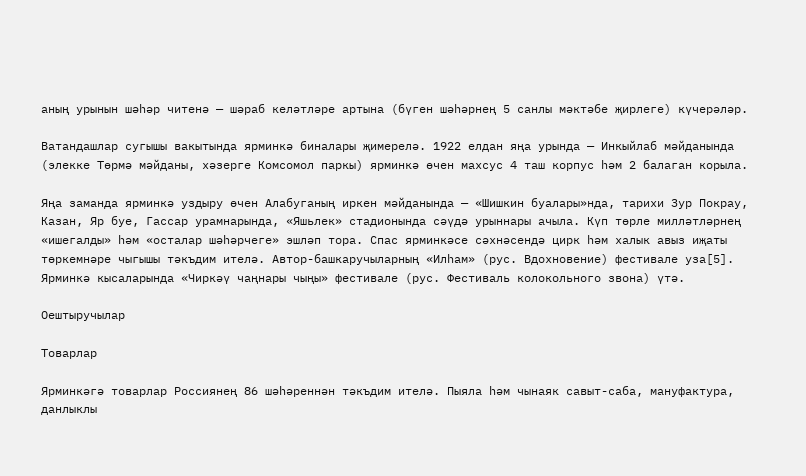аның урынын шәһәр читенә — шәраб келәтләре артына (бүген шәһәрнең 5 санлы мәктәбе җирлеге) күчерәләр.

Ватандашлар сугышы вакытында ярминкә биналары җимерелә. 1922 елдан яңа урында — Инкыйлаб мәйданында (элекке Төрмә мәйданы, хәзерге Комсомол паркы) ярминкә өчен махсус 4 таш корпус һәм 2 балаган корыла.

Яңа заманда ярминкә уздыру өчен Алабуганың иркен мәйданында — «Шишкин буалары»нда, тарихи Зур Покрау, Казан, Яр буе, Гассар урамнарында, «Яшьлек» стадионында сәүдә урыннары ачыла. Күп төрле милләтләрнең «ишегалды» һәм «осталар шәһәрчеге» эшләп тора. Спас ярминкәсе сәхнәсендә цирк һәм халык авыз иҗаты төркемнәре чыгышы тәкъдим ителә. Автор-башкаручыларның «Илһам» (рус. Вдохновение) фестивале уза[5]. Ярминкә кысаларында «Чиркәү чаңнары чыңы» фестивале (рус. Фестиваль колокольного звона) үтә.

Оештыручылар

Товарлар

Ярминкәгә товарлар Россиянең 86 шәһәреннән тәкъдим ителә. Пыяла һәм чынаяк савыт-саба, мануфактура, данлыклы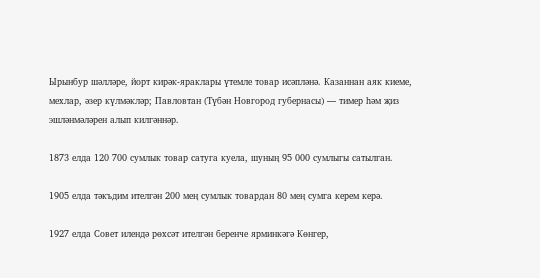Ырынбур шәлләре, йорт кирәк-яраклары үтемле товар исәпләнә. Казаннан аяк киеме, мехлар, әзер күлмәкләр; Павловтан (Түбән Новгород губернасы) — тимер һәм җиз эшләнмәләрен алып килгәннәр.

1873 елда 120 700 сумлык товар сатуга куела, шуның 95 000 сумлыгы сатылган.

1905 елда тәкъдим ителгән 200 мең сумлык товардан 80 мең сумга керем керә.

1927 елда Совет илендә рөхсәт ителгән беренче ярминкәгә Көнгер,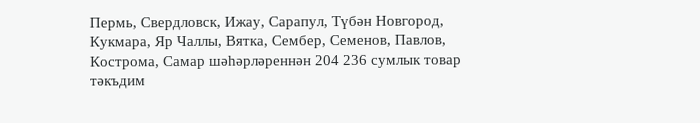Пермь, Свердловск, Ижау, Сарапул, Түбән Новгород, Кукмара, Яр Чаллы, Вятка, Сембер, Семенов, Павлов, Кострома, Самар шәһәрләреннән 204 236 сумлык товар тәкъдим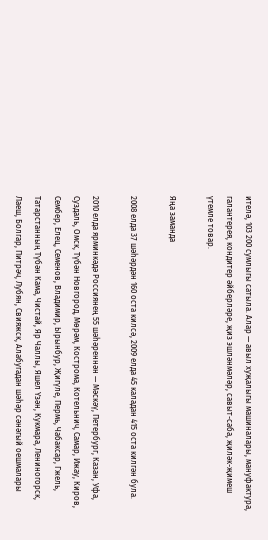ителә, 103 200 сумлыгы сатыла. Алар — авыл хуҗалыгы машиналары, мануфактура, галантерея, кондитер әйберләре, җиз эшләнмәләр, савыт-саба, җиләк-җимеш үтемле товар.

Яңа заманда

2008 елда 37 шәһәрдән 160 оста килсә, 2009 елда 45 каладан 415 оста килгән була.

2010 елда ярминкәдә Россиянең 55 шәһәреннән — Мәскәү, Петербург, Казан, Уфа, Суздаль, Омск, Түбән Новгород, Мөрәм, Кострома, Котельнич, Самар, Ижау, Киров, Сембер, Елец, Семенов, Владимир, Ырынбур, Җигүле, Пермь, Чабаксар, Гжель, Татарстанның Түбән Кама, Чистай, Яр Чаллы, Яшел Үзән, Кукмара, Лениногорск, Лаеш, Болгар, Питрәч, Лубян, Свияжск, Алабугадан шәһәр сәнәгый оешмалары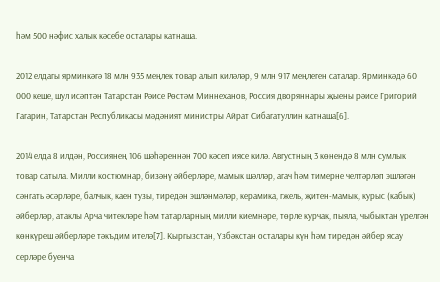һәм 500 нәфис халык кәсебе осталары катнаша.

2012 елдагы ярминкәгә 18 млн 935 меңлек товар алып киләләр, 9 млн 917 меңлеген саталар. Ярминкәдә 60 000 кеше, шул исәптән Татарстан Рәисе Рөстәм Миннеханов, Россия дворяннары җыены рәисе Григорий Гагарин, Татарстан Республикасы мәдәният министры Айрат Сибагатуллин катнаша[6].

2014 елда 8 илдән, Россиянең 106 шәһәреннән 700 кәсеп иясе килә. Августның 3 көнендә 8 млн сумлык товар сатыла. Милли костюмнар, бизәнү әйберләре, мамык шәлләр, агач һәм тимерне челтәрләп эшләгән сәнгать әсәрләре, балчык, каен тузы, тиредән эшләнмәләр, керамика, гжель, җитен-мамык, курыс (кабык) әйберләр, атаклы Арча читекләре һәм татарларның милли киемнәре, төрле курчак, пыяла, чыбыктан үрелгән көнкүреш әйберләре тәкъдим ителә[7]. Кыргызстан, Үзбәкстан осталары күн һәм тиредән әйбер ясау серләре буенча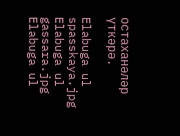остаханәләр үткәрә.

Elabuga ul spasskaya.jpg
Elabuga ul gassara.jpg
Elabuga ul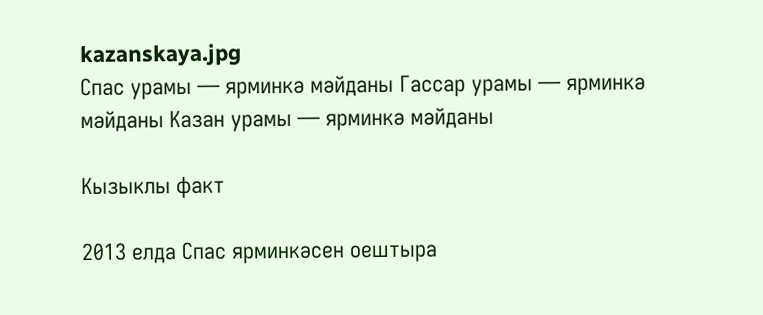kazanskaya.jpg
Спас урамы — ярминкә мәйданы Гассар урамы — ярминкә мәйданы Казан урамы — ярминкә мәйданы

Кызыклы факт

2013 елда Спас ярминкәсен оештыра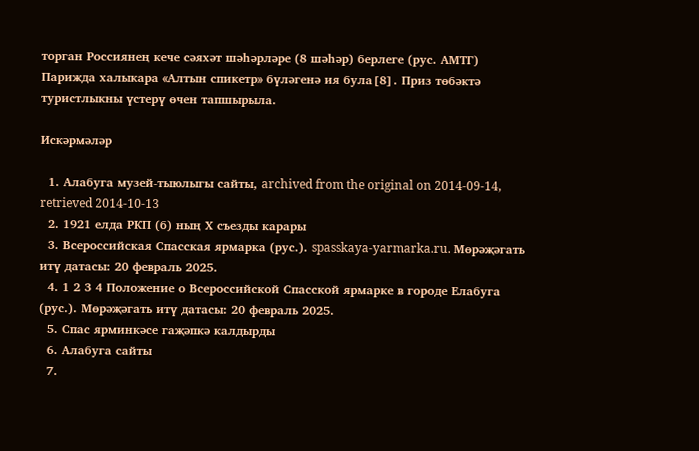торган Россиянең кече сәяхәт шәһәрләре (8 шәһәр) берлеге (рус. АМТГ) Парижда халыкара «Алтын спикетр» бүләгенә ия була[8]. Приз төбәктә туристлыкны үстерү өчен тапшырыла.

Искәрмәләр

  1. Алабуга музей-тыюлыгы сайты, archived from the original on 2014-09-14, retrieved 2014-10-13
  2. 1921 елда РКП (б) ның Х съезды карары
  3. Всероссийская Спасская ярмарка (рус.). spasskaya-yarmarka.ru. Мөрәҗәгать итү датасы: 20 февраль 2025.
  4. 1 2 3 4 Положение о Всероссийской Спасской ярмарке в городе Елабуга (рус.). Мөрәҗәгать итү датасы: 20 февраль 2025.
  5. Спас ярминкәсе гаҗәпкә калдырды
  6. Алабуга сайты
  7.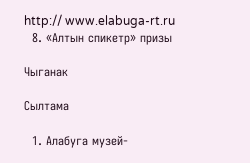http:// www.elabuga-rt.ru
  8. «Алтын спикетр» призы

Чыганак

Сылтама

  1. Алабуга музей-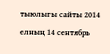тыюлыгы сайты 2014 елның 14 сентябрь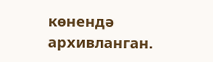көнендә архивланган.